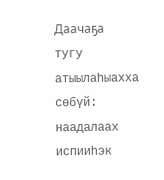Даачаҕа тугу атыылаһыахха сөбүй: наадалаах испииһэк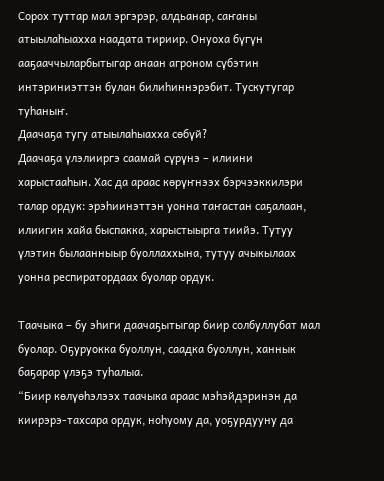Сорох туттар мал эргэрэр, алдьанар, саҥаны атыылаһыахха наадата тириир. Онуоха бүгүн ааҕааччыларбытыгар анаан агроном сүбэтин интэриниэттэн булан билиһиннэрэбит. Тускутугар туһаныҥ.
Даачаҕа тугу атыылаһыахха сөбүй?
Даачаҕа үлэлииргэ саамай сүрүнэ – илиини харыстааһын. Хас да араас көрүҥнээх бэрчээккилэри талар ордук: эрэһиинэттэн уонна таҥастан саҕалаан, илиигин хайа быспакка, харыстыырга тиийэ. Тутуу үлэтин былаанныыр буоллаххына, тутуу ачыкылаах уонна респиратордаах буолар ордук.

Таачыка – бу эһиги даачаҕытыгар биир солбуллубат мал буолар. Оҕуруокка буоллун, саадка буоллун, ханнык баҕарар үлэҕэ туһалыа.
“Биир көлүөһэлээх таачыка араас мэһэйдэринэн да киирэрэ-тахсара ордук, ноһуому да, уоҕурдууну да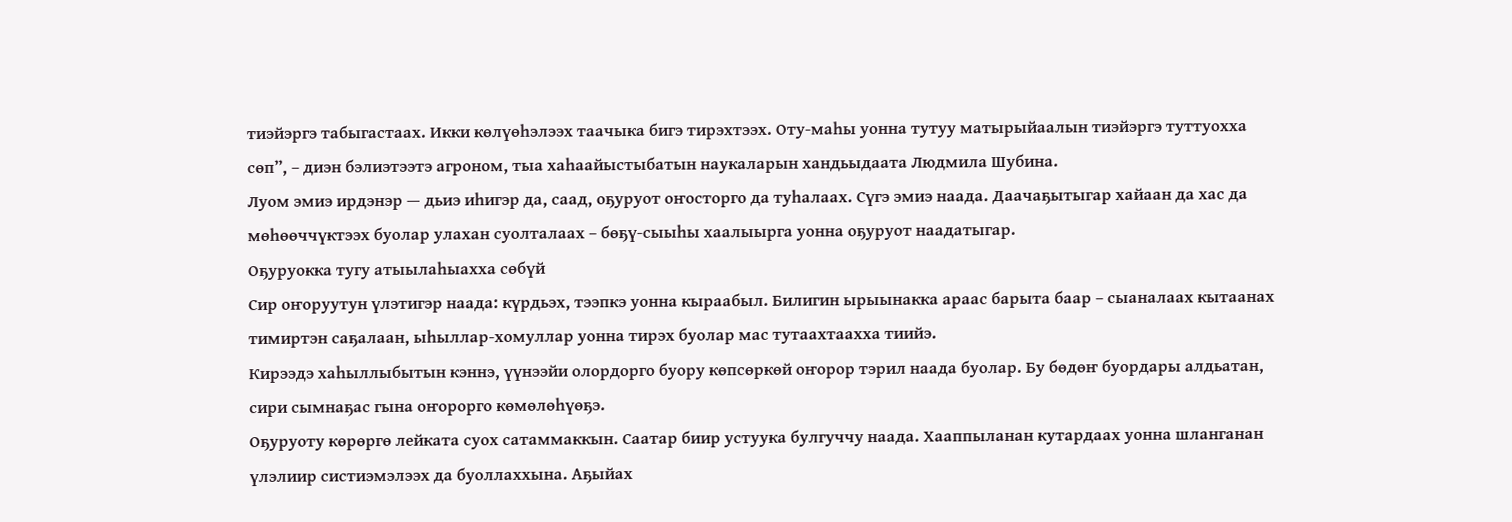тиэйэргэ табыгастаах. Икки көлүөһэлээх таачыка бигэ тирэхтээх. Оту-маһы уонна тутуу матырыйаалын тиэйэргэ туттуохха сөп”, – диэн бэлиэтээтэ агроном, тыа хаһаайыстыбатын наукаларын хандьыдаата Людмила Шубина.
Луом эмиэ ирдэнэр — дьиэ иһигэр да, саад, оҕуруот оҥосторго да туһалаах. Сүгэ эмиэ наада. Даачаҕытыгар хайаан да хас да мөһөөччүктээх буолар улахан суолталаах – бөҕү-сыыһы хаалыырга уонна оҕуруот наадатыгар.
Оҕуруокка тугу атыылаһыахха сөбүй
Сир оҥоруутун үлэтигэр наада: күрдьэх, тээпкэ уонна кыраабыл. Билигин ырыынакка араас барыта баар – сыаналаах кытаанах тимиртэн саҕалаан, ыһыллар-хомуллар уонна тирэх буолар мас тутаахтаахха тиийэ.
Кирээдэ хаһыллыбытын кэннэ, үүнээйи олордорго буору көпсөркөй оҥорор тэрил наада буолар. Бу бөдөҥ буордары алдьатан, сири сымнаҕас гына оҥорорго көмөлөһүөҕэ.
Оҕуруоту көрөргө лейката суох сатаммаккын. Саатар биир устуука булгуччу наада. Хааппыланан кутардаах уонна шланганан үлэлиир систиэмэлээх да буоллаххына. Аҕыйах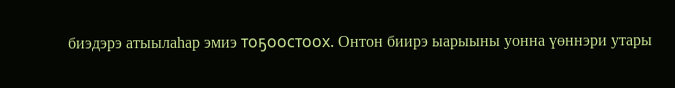биэдэрэ атыылаһар эмиэ тоҕоостоох. Онтон биирэ ыарыыны уонна үөннэри утары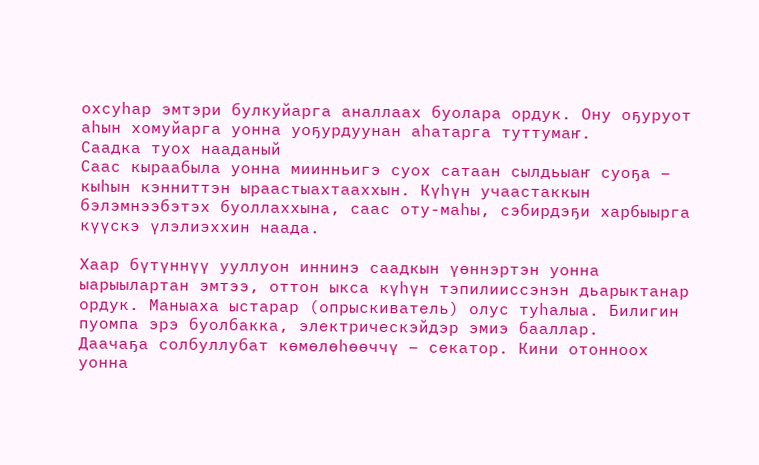охсуһар эмтэри булкуйарга аналлаах буолара ордук. Ону оҕуруот аһын хомуйарга уонна уоҕурдуунан аһатарга туттумаҥ.
Саадка туох нааданый
Саас кыраабыла уонна миинньигэ суох сатаан сылдьыаҥ суоҕа – кыһын кэнниттэн ыраастыахтааххын. Күһүн учаастаккын бэлэмнээбэтэх буоллаххына, саас оту-маһы, сэбирдэҕи харбыырга күүскэ үлэлиэххин наада.

Хаар бүтүннүү ууллуон иннинэ саадкын үөннэртэн уонна ыарыылартан эмтээ, оттон ыкса күһүн тэпилииссэнэн дьарыктанар ордук. Маныаха ыстарар (опрыскиватель) олус туһалыа. Билигин пуомпа эрэ буолбакка, электрическэйдэр эмиэ бааллар.
Даачаҕа солбуллубат көмөлөһөөччү – секатор. Кини отонноох уонна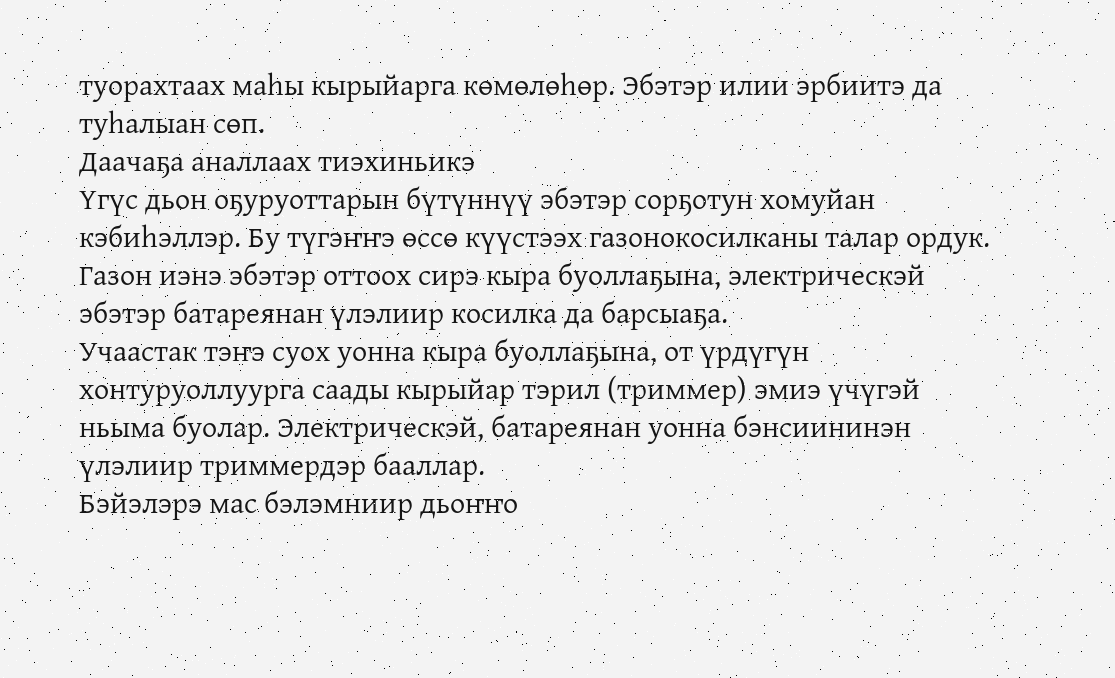туорахтаах маһы кырыйарга көмөлөһөр. Эбэтэр илии эрбиитэ да туһалыан сөп.
Даачаҕа аналлаах тиэхиньикэ
Үгүс дьон оҕуруоттарын бүтүннүү эбэтэр сорҕотун хомуйан кэбиһэллэр. Бу түгэҥҥэ өссө күүстээх газонокосилканы талар ордук. Газон иэнэ эбэтэр оттоох сирэ кыра буоллаҕына, электрическэй эбэтэр батареянан үлэлиир косилка да барсыаҕа.
Учаастак тэҥэ суох уонна кыра буоллаҕына, от үрдүгүн хонтуруоллуурга саады кырыйар тэрил (триммер) эмиэ үчүгэй ньыма буолар. Электрическэй, батареянан уонна бэнсиининэн үлэлиир триммердэр бааллар.
Бэйэлэрэ мас бэлэмниир дьоҥҥо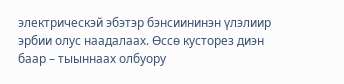электрическэй эбэтэр бэнсиининэн үлэлиир эрбии олус наадалаах. Өссө кусторез диэн баар – тыыннаах олбуору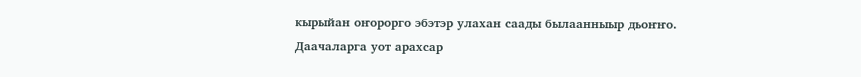кырыйан оҥорорго эбэтэр улахан саады былаанныыр дьоҥҥо.
Даачаларга уот арахсар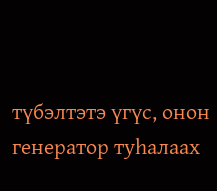түбэлтэтэ үгүс, онон генератор туһалаах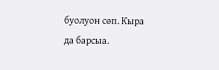буолуон сөп. Кыра да барсыа.